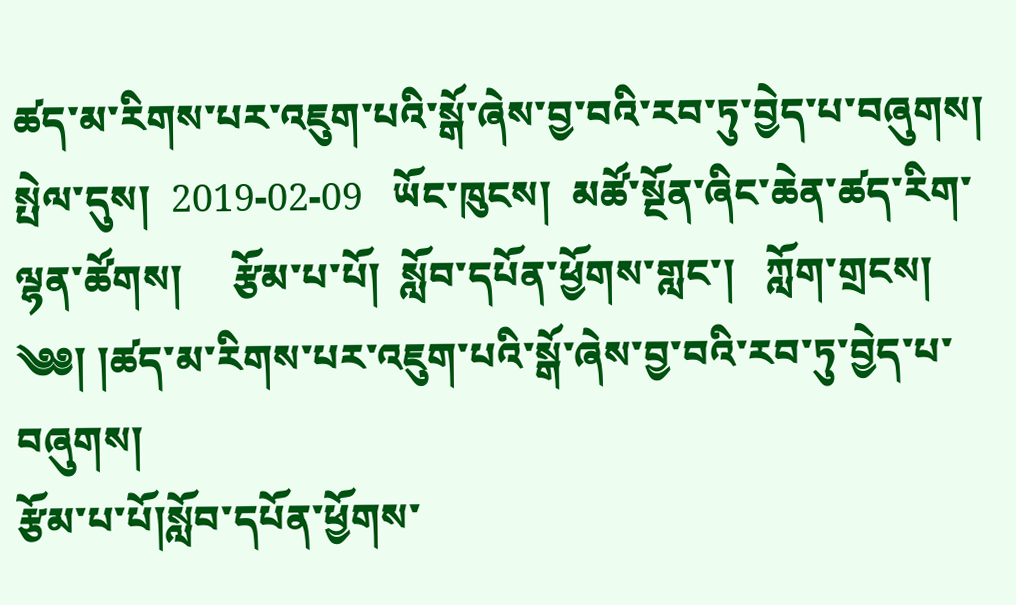ཚད་མ་རིགས་པར་འཇུག་པའི་སྒོ་ཞེས་བྱ་བའི་རབ་ཏུ་བྱེད་པ་བཞུགས།
སྤེལ་དུས།  2019-02-09   ཡོང་ཁུངས།  མཚོ་སྔོན་ཞིང་ཆེན་ཚད་རིག་ལྷན་ཚོགས།     རྩོམ་པ་པོ།  སློབ་དཔོན་ཕྱོགས་གླང་།   ཀློག་གྲངས།
༄༅། །ཚད་མ་རིགས་པར་འཇུག་པའི་སྒོ་ཞེས་བྱ་བའི་རབ་ཏུ་བྱེད་པ་བཞུགས།
རྩོམ་པ་པོ།སློབ་དཔོན་ཕྱོགས་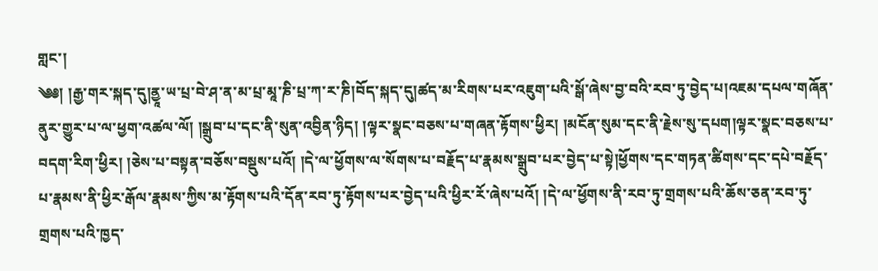གླང་།
༄༅། །རྒྱ་གར་སྐད་དུ།ནྱཱ་ཡ་པྲ་བེ་ཤ་ན་མ་པྲ་མཱ་ཎི་པྲ་ཀ་ར་ཎི།བོད་སྐད་དུ།ཚད་མ་རིགས་པར་འཇུག་པའི་སྒོ་ཞེས་བྱ་བའི་རབ་ཏུ་བྱེད་པ།འཇམ་དཔལ་གཞོན་ནུར་གྱུར་པ་ལ་ཕྱག་འཚལ་ལོ། །སྒྲུབ་པ་དང་ནི་སུན་འབྱིན་ཉིད། །ལྟར་སྣང་བཅས་པ་གཞན་རྟོགས་ཕྱིར། །མངོན་སུམ་དང་ནི་རྗེས་སུ་དཔག།ལྟར་སྣང་བཅས་པ་བདག་རིག་ཕྱིར། །ཅེས་པ་བསྟན་བཅོས་བསྡུས་པའོ། །དེ་ལ་ཕྱོགས་ལ་སོགས་པ་བརྗོད་པ་རྣམས་སྒྲུབ་པར་བྱེད་པ་སྟེ།ཕྱོགས་དང་གཏན་ཚིགས་དང་དཔེ་བརྗོད་པ་རྣམས་ནི་ཕྱིར་རྒོལ་རྣམས་ཀྱིས་མ་རྟོགས་པའི་དོན་རབ་ཏུ་རྟོགས་པར་བྱེད་པའི་ཕྱིར་རོ་ཞེས་པའོ། །དེ་ལ་ཕྱོགས་ནི་རབ་ཏུ་གྲགས་པའི་ཆོས་ཅན་རབ་ཏུ་གྲགས་པའི་ཁྱད་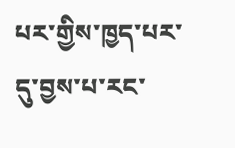པར་གྱིས་ཁྱད་པར་དུ་བྱས་པ་རང་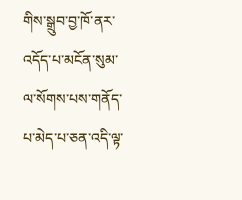གིས་སྒྲུབ་བྱ་ཁོ་ནར་འདོད་པ་མངོན་སུམ་ལ་སོགས་པས་གནོད་པ་མེད་པ་ཅན་འདི་ལྟ་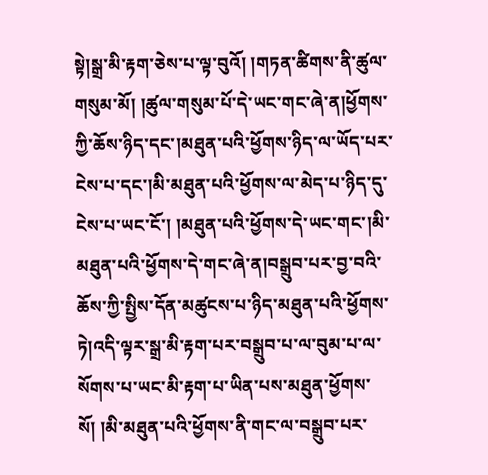སྟེ།སྒྲ་མི་རྟག་ཅེས་པ་ལྟ་བུའོ། །གཏན་ཚིགས་ནི་ཚུལ་གསུམ་མོ། །ཚུལ་གསུམ་པོ་དེ་ཡང་གང་ཞེ་ན།ཕྱོགས་ཀྱི་ཆོས་ཉིད་དང་།མཐུན་པའི་ཕྱོགས་ཉིད་ལ་ཡོད་པར་ངེས་པ་དང་།མི་མཐུན་པའི་ཕྱོགས་ལ་མེད་པ་ཉིད་དུ་ངེས་པ་ཡང་ངོ་། །མཐུན་པའི་ཕྱོགས་དེ་ཡང་གང་།མི་མཐུན་པའི་ཕྱོགས་དེ་གང་ཞེ་ན།བསྒྲུབ་པར་བྱ་བའི་ཆོས་ཀྱི་སྤྱིས་དོན་མཚུངས་པ་ཉིད་མཐུན་པའི་ཕྱོགས་ཏེ།འདི་ལྟར་སྒྲ་མི་རྟག་པར་བསྒྲུབ་པ་ལ་བུམ་པ་ལ་སོགས་པ་ཡང་མི་རྟག་པ་ཡིན་པས་མཐུན་ཕྱོགས་སོ། །མི་མཐུན་པའི་ཕྱོགས་ནི་གང་ལ་བསྒྲུབ་པར་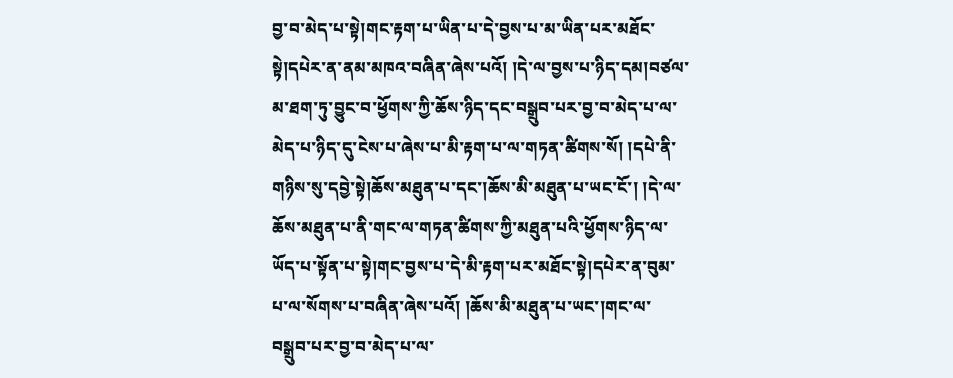བྱ་བ་མེད་པ་སྟེ།གང་རྟག་པ་ཡིན་པ་དེ་བྱས་པ་མ་ཡིན་པར་མཐོང་སྟེ།དཔེར་ན་ནམ་མཁའ་བཞིན་ཞེས་པའོ། །དེ་ལ་བྱས་པ་ཉིད་དམ།བཙལ་མ་ཐག་ཏུ་བྱུང་བ་ཕྱོགས་ཀྱི་ཆོས་ཉིད་དང་བསྒྲུབ་པར་བྱ་བ་མེད་པ་ལ་མེད་པ་ཉིད་དུ་ངེས་པ་ཞེས་པ་མི་རྟག་པ་ལ་གཏན་ཚིགས་སོ། །དཔེ་ནི་གཉིས་སུ་དབྱེ་སྟེ།ཆོས་མཐུན་པ་དང་།ཆོས་མི་མཐུན་པ་ཡང་ངོ་། །དེ་ལ་ཆོས་མཐུན་པ་ནི་གང་ལ་གཏན་ཚིགས་ཀྱི་མཐུན་པའི་ཕྱོགས་ཉིད་ལ་ཡོད་པ་སྟོན་པ་སྟེ།གང་བྱས་པ་དེ་མི་རྟག་པར་མཐོང་སྟེ།དཔེར་ན་བུམ་པ་ལ་སོགས་པ་བཞིན་ཞེས་པའོ། །ཆོས་མི་མཐུན་པ་ཡང་།གང་ལ་བསྒྲུབ་པར་བྱ་བ་མེད་པ་ལ་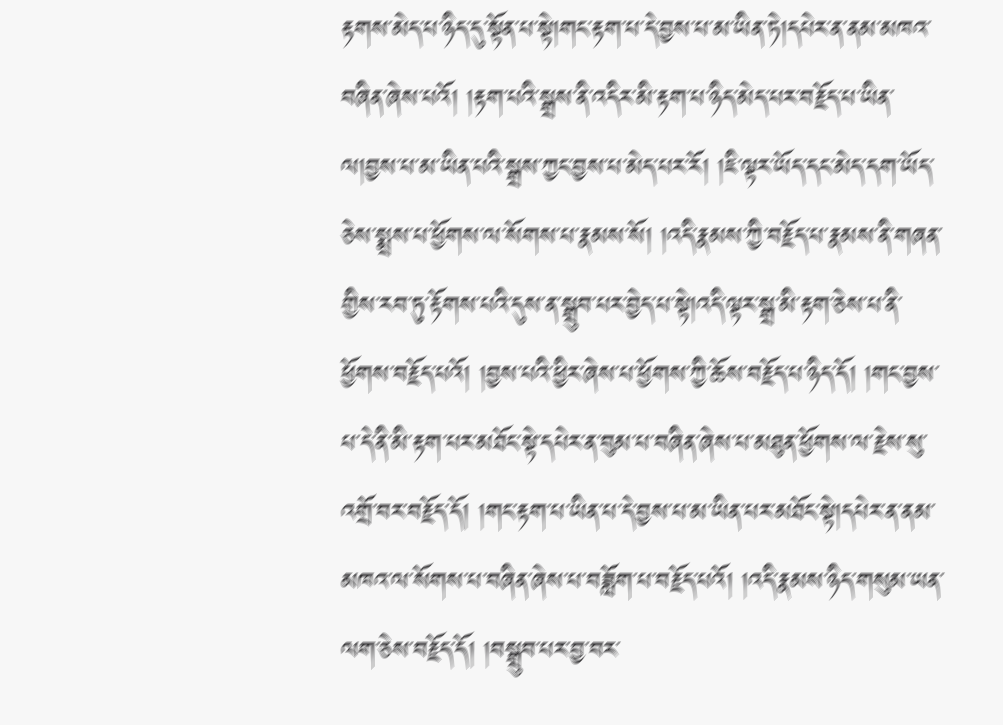རྟགས་མེད་པ་ཉིད་དུ་སྟོན་པ་སྟེ།གང་རྟག་པ་དེ་བྱས་པ་མ་ཡིན་ཏེ།དཔེར་ན་ནམ་མཁའ་བཞིན་ཞེས་པའོ། །རྟག་པའི་སྒྲས་ནི་འདིར་མི་རྟག་པ་ཉིད་མེད་པར་བརྗོད་པ་ཡིན་ལ།བྱས་པ་མ་ཡིན་པའི་སྒྲས་ཀྱང་བྱས་པ་མེད་པར་རོ། །ཇི་ལྟར་ཡོད་དང་མེད་དག་ཡོད་ཅེས་སྨྲས་པ་ཕྱོགས་ལ་སོགས་པ་རྣམས་སོ། །འདི་རྣམས་ཀྱི་བརྗོད་པ་རྣམས་ནི་གཞན་གྱིས་རབ་ཏུ་རྟོགས་པའི་དུས་ན་སྒྲུབ་པར་བྱེད་པ་སྟེ།འདི་ལྟར་སྒྲ་མི་རྟག་ཅེས་པ་ནི་ཕྱོགས་བརྗོད་པའོ། །བྱས་པའི་ཕྱིར་ཞེས་པ་ཕྱོགས་ཀྱི་ཆོས་བརྗོད་པ་ཉིད་དོ། །གང་བྱས་པ་དེ་ནི་མི་རྟག་པར་མཐོང་སྟེ་དཔེར་ན་བུམ་པ་བཞིན་ཞེས་པ་མཐུན་ཕྱོགས་ལ་རྗེས་སུ་འགྲོ་བར་བརྗོད་དོ། །གང་རྟག་པ་ཡིན་པ་དེ་བྱས་པ་མ་ཡིན་པར་མཐོང་སྟེ།དཔེར་ན་ནམ་མཁའ་ལ་སོགས་པ་བཞིན་ཞེས་པ་བཟློག་པ་བརྗོད་པའོ། །འདི་རྣམས་ཉིད་གསུམ་ཡན་ལག་ཅེས་བརྗོད་དོ། །བསྒྲུབ་པར་བྱ་བར་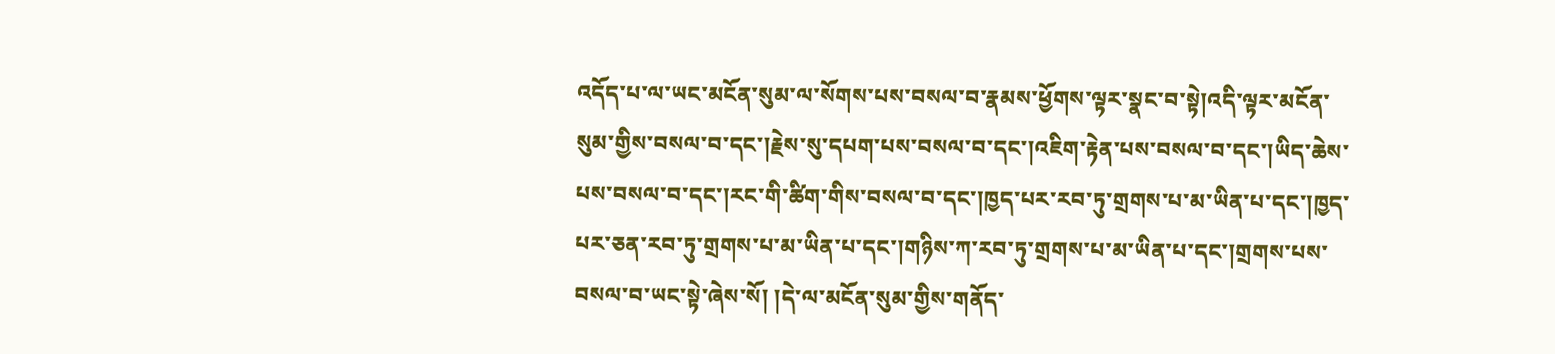འདོད་པ་ལ་ཡང་མངོན་སུམ་ལ་སོགས་པས་བསལ་བ་རྣམས་ཕྱོགས་ལྟར་སྣང་བ་སྟེ།འདི་ལྟར་མངོན་སུམ་གྱིས་བསལ་བ་དང་།རྗེས་སུ་དཔག་པས་བསལ་བ་དང་།འཇིག་རྟེན་པས་བསལ་བ་དང་།ཡིད་ཆེས་པས་བསལ་བ་དང་།རང་གི་ཚིག་གིས་བསལ་བ་དང་།ཁྱད་པར་རབ་ཏུ་གྲགས་པ་མ་ཡིན་པ་དང་།ཁྱད་པར་ཅན་རབ་ཏུ་གྲགས་པ་མ་ཡིན་པ་དང་།གཉིས་ཀ་རབ་ཏུ་གྲགས་པ་མ་ཡིན་པ་དང་།གྲགས་པས་བསལ་བ་ཡང་སྟེ་ཞེས་སོ། །དེ་ལ་མངོན་སུམ་གྱིས་གནོད་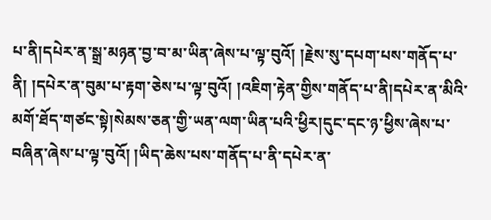པ་ནི།དཔེར་ན་སྒྲ་མཉན་བྱ་བ་མ་ཡིན་ཞེས་པ་ལྟ་བུའོ། །རྗེས་སུ་དཔག་པས་གནོད་པ་ནི། །དཔེར་ན་བུམ་པ་རྟག་ཅེས་པ་ལྟ་བུའོ། །འཇིག་རྟེན་གྱིས་གནོད་པ་ནི།དཔེར་ན་མིའི་མགོ་ཐོད་གཙང་སྟེ།སེམས་ཅན་གྱི་ཡན་ལག་ཡིན་པའི་ཕྱིར།དུང་དང་ཉ་ཕྱིས་ཞེས་པ་བཞིན་ཞེས་པ་ལྟ་བུའོ། །ཡིད་ཆེས་པས་གནོད་པ་ནི་དཔེར་ན་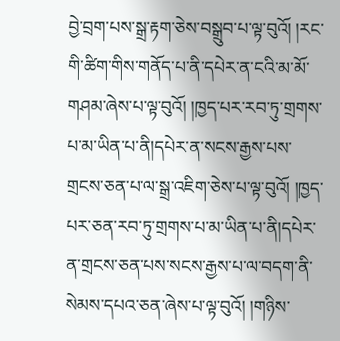བྱེ་བྲག་པས་སྒྲ་རྟག་ཅེས་བསྒྲུབ་པ་ལྟ་བུའོ། །རང་གི་ཚིག་གིས་གནོད་པ་ནི་དཔེར་ན་ངའི་མ་མོ་གཤམ་ཞེས་པ་ལྟ་བུའོ། །ཁྱད་པར་རབ་ཏུ་གྲགས་པ་མ་ཡིན་པ་ནི།དཔེར་ན་སངས་རྒྱས་པས་གྲངས་ཅན་པ་ལ་སྒྲ་འཇིག་ཅེས་པ་ལྟ་བུའོ། །ཁྱད་པར་ཅན་རབ་ཏུ་གྲགས་པ་མ་ཡིན་པ་ནི།དཔེར་ན་གྲངས་ཅན་པས་སངས་རྒྱས་པ་ལ་བདག་ནི་སེམས་དཔའ་ཅན་ཞེས་པ་ལྟ་བུའོ། །གཉིས་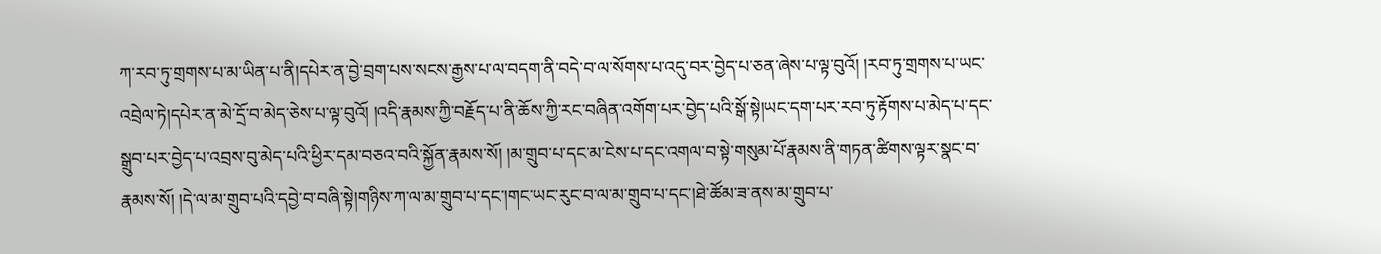ཀ་རབ་ཏུ་གྲགས་པ་མ་ཡིན་པ་ནི།དཔེར་ན་བྱེ་བྲག་པས་སངས་རྒྱས་པ་ལ་བདག་ནི་བདེ་བ་ལ་སོགས་པ་འདུ་བར་བྱེད་པ་ཅན་ཞེས་པ་ལྟ་བུའོ། །རབ་ཏུ་གྲགས་པ་ཡང་འབྲེལ་ཏེ།དཔེར་ན་མེ་དྲོ་བ་མེད་ཅེས་པ་ལྟ་བུའོ། །འདི་རྣམས་ཀྱི་བརྗོད་པ་ནི་ཆོས་ཀྱི་རང་བཞིན་འགོག་པར་བྱེད་པའི་སྒོ་སྟེ།ཡང་དག་པར་རབ་ཏུ་རྟོགས་པ་མེད་པ་དང་སྒྲུབ་པར་བྱེད་པ་འབྲས་བུ་མེད་པའི་ཕྱིར་དམ་བཅའ་བའི་སྐྱོན་རྣམས་སོ། །མ་གྲུབ་པ་དང་མ་ངེས་པ་དང་འགལ་བ་སྟེ་གསུམ་པོ་རྣམས་ནི་གཏན་ཚིགས་ལྟར་སྣང་བ་རྣམས་སོ། །དེ་ལ་མ་གྲུབ་པའི་དབྱེ་བ་བཞི་སྟེ།གཉིས་ཀ་ལ་མ་གྲུབ་པ་དང་།གང་ཡང་རུང་བ་ལ་མ་གྲུབ་པ་དང་།ཐེ་ཚོམ་ཟ་ནས་མ་གྲུབ་པ་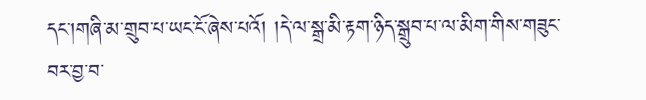དང་།གཞི་མ་གྲུབ་པ་ཡང་ངོ་ཞེས་པའོ། །དེ་ལ་སྒྲ་མི་རྟག་ཉིད་སྒྲུབ་པ་ལ་མིག་གིས་གཟུང་བར་བྱ་བ་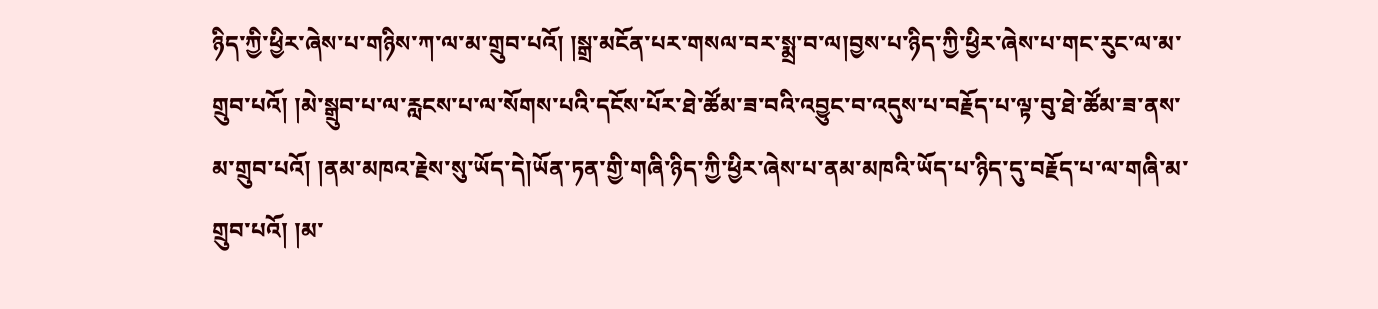ཉིད་ཀྱི་ཕྱིར་ཞེས་པ་གཉིས་ཀ་ལ་མ་གྲུབ་པའོ། །སྒྲ་མངོན་པར་གསལ་བར་སྨྲ་བ་ལ།བྱས་པ་ཉིད་ཀྱི་ཕྱིར་ཞེས་པ་གང་རུང་ལ་མ་གྲུབ་པའོ། །མེ་སྒྲུབ་པ་ལ་རླངས་པ་ལ་སོགས་པའི་དངོས་པོར་ཐེ་ཚོམ་ཟ་བའི་འབྱུང་བ་འདུས་པ་བརྗོད་པ་ལྟ་བུ་ཐེ་ཚོམ་ཟ་ནས་མ་གྲུབ་པའོ། །ནམ་མཁའ་རྗེས་སུ་ཡོད་དེ།ཡོན་ཏན་གྱི་གཞི་ཉིད་ཀྱི་ཕྱིར་ཞེས་པ་ནམ་མཁའི་ཡོད་པ་ཉིད་དུ་བརྗོད་པ་ལ་གཞི་མ་གྲུབ་པའོ། །མ་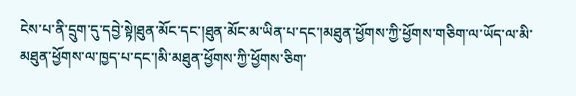ངེས་པ་ནི་དྲུག་དུ་དབྱེ་སྟེ།ཐུན་མོང་དང་།ཐུན་མོང་མ་ཡིན་པ་དང་།མཐུན་ཕྱོགས་ཀྱི་ཕྱོགས་གཅིག་ལ་ཡོད་ལ་མི་མཐུན་ཕྱོགས་ལ་ཁྱད་པ་དང་།མི་མཐུན་ཕྱོགས་ཀྱི་ཕྱོགས་ཅིག་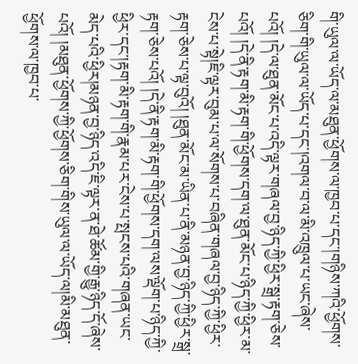གི་ཡུལ་ལ་ཡོད་ལ་མཐུན་ཕྱོགས་ལ་ཁྱབ་པ་དང་།གཉིས་ཀའི་ཕྱོགས་ཅིག་གི་ཡུལ་ལ་ཡོད་པ་དང་།འགལ་བ་ལ་མི་འཁྲུལ་པ་ཡང་ཞེས་པའོ། །དེ་ལ་ཐུན་མོང་པ་འདི་ལྟར་གཞལ་བྱ་ཉིད་ཀྱི་ཕྱིར་སྒྲ་རྟག་ཅེས་པའོ། །དེ་ནི་རྟག་མི་རྟག་གི་ཕྱོགས་དག་ལ་ཐུན་མོང་པ་ཉིད་ཀྱི་ཕྱིར་མ་ངེས་པ་སྟེ།ཇི་ལྟར་བུམ་པ་ལ་སོགས་པ་བཞིན་གཞལ་བྱ་ཉིད་ཀྱི་ཕྱིར་རྟག་ཅེས་པ་ལྟ་བུའོ། །ཐུན་མོང་མ་ཡིན་པ་ནི་མཉན་བྱ་ཉིད་ཀྱི་ཕྱིར་སྒྲ་རྟག་ཅེས་པའོ། །དེ་ནི་རྟག་མི་རྟག་གི་ཕྱོགས་དག་ལས་ལྡོག་པ་ཉིད་ཀྱི་ཕྱིར་དང་།རྟག་མི་རྟག་གི་རྣམ་པར་ངེས་པ་སྤངས་པའི་གཞན་ཡང་མེད་པའི་ཕྱིར།མཉན་བྱ་ཉིད་འདི་ཇི་ལྟར་ན་ཐེ་ཚོམ་གྱི་རྒྱུ་ཉིད་དོ་ཞེས་པའོ། །མཐུན་ཕྱོགས་ཀྱི་ཕྱོགས་ཅིག་གིས་ཡུལ་ལ་ཡོད་ལ།མི་མཐུན་ཕྱོགས་ལ་ཁྱབ་པ་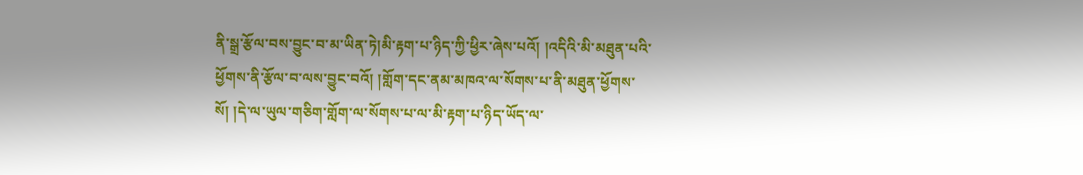ནི་སྒྲ་རྩོལ་བས་བྱུང་བ་མ་ཡིན་ཏེ།མི་རྟག་པ་ཉིད་ཀྱི་ཕྱིར་ཞེས་པའོ། །འདིའི་མི་མཐུན་པའི་ཕྱོགས་ནི་རྩོལ་བ་ལས་བྱུང་བའོ། །གློག་དང་ནམ་མཁའ་ལ་སོགས་པ་ནི་མཐུན་ཕྱོགས་སོ། །དེ་ལ་ཡུལ་གཅིག་གློག་ལ་སོགས་པ་ལ་མི་རྟག་པ་ཉིད་ཡོད་ལ་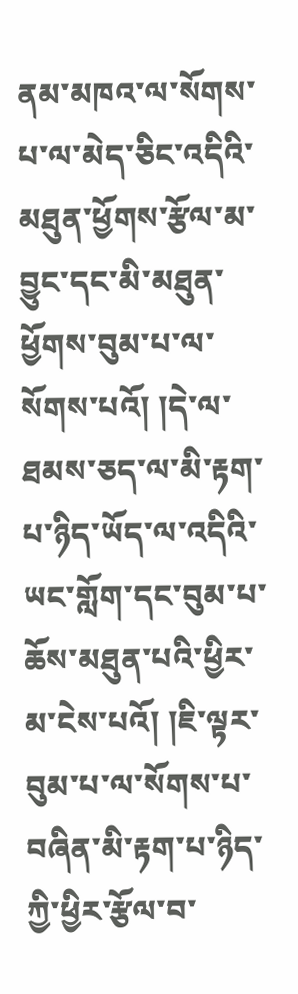ནམ་མཁའ་ལ་སོགས་པ་ལ་མེད་ཅིང་འདིའི་མཐུན་ཕྱོགས་རྩོལ་མ་བྱུང་དང་མི་མཐུན་ཕྱོགས་བུམ་པ་ལ་སོགས་པའོ། །དེ་ལ་ཐམས་ཅད་ལ་མི་རྟག་པ་ཉིད་ཡོད་ལ་འདིའི་ཡང་གློག་དང་བུམ་པ་ཆོས་མཐུན་པའི་ཕྱིར་མ་ངེས་པའོ། །ཇི་ལྟར་བུམ་པ་ལ་སོགས་པ་བཞིན་མི་རྟག་པ་ཉིད་ཀྱི་ཕྱིར་རྩོལ་བ་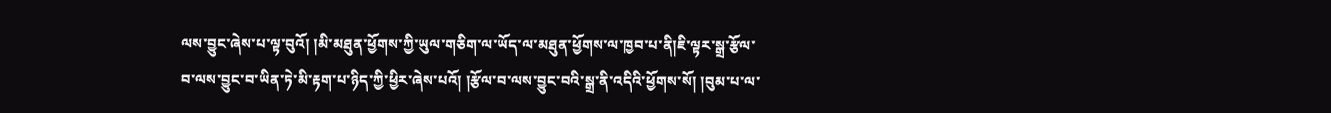ལས་བྱུང་ཞེས་པ་ལྟ་བུའོ། །མི་མཐུན་ཕྱོགས་ཀྱི་ཡུལ་གཅིག་ལ་ཡོད་ལ་མཐུན་ཕྱོགས་ལ་ཁྱབ་པ་ནི།ཇི་ལྟར་སྒྲ་རྩོལ་བ་ལས་བྱུང་བ་ཡིན་ཏེ་མི་རྟག་པ་ཉིད་ཀྱི་ཕྱིར་ཞེས་པའོ། །རྩོལ་བ་ལས་བྱུང་བའི་སྒྲ་ནི་འདིའི་ཕྱོགས་སོ། །བུམ་པ་ལ་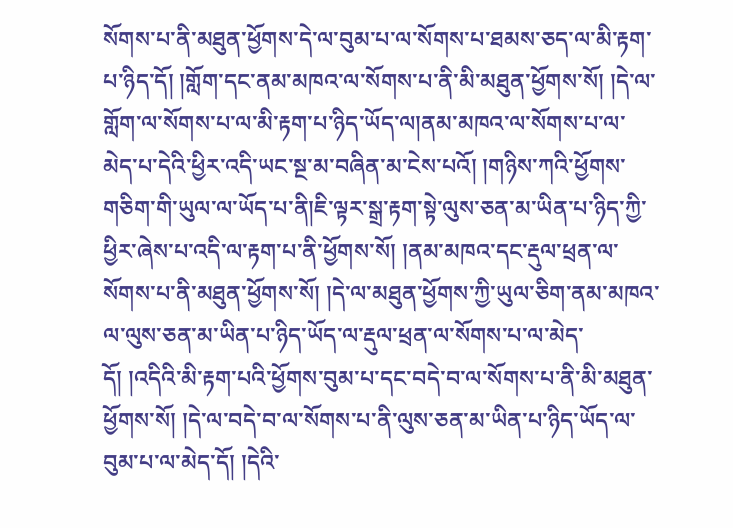སོགས་པ་ནི་མཐུན་ཕྱོགས་དེ་ལ་བུམ་པ་ལ་སོགས་པ་ཐམས་ཅད་ལ་མི་རྟག་པ་ཉིད་དོ། །གློག་དང་ནམ་མཁའ་ལ་སོགས་པ་ནི་མི་མཐུན་ཕྱོགས་སོ། །དེ་ལ་གློག་ལ་སོགས་པ་ལ་མི་རྟག་པ་ཉིད་ཡོད་ལ།ནམ་མཁའ་ལ་སོགས་པ་ལ་མེད་པ་དེའི་ཕྱིར་འདི་ཡང་སྔ་མ་བཞིན་མ་ངེས་པའོ། །གཉིས་ཀའི་ཕྱོགས་གཅིག་གི་ཡུལ་ལ་ཡོད་པ་ནི།ཇི་ལྟར་སྒྲ་རྟག་སྟེ་ལུས་ཅན་མ་ཡིན་པ་ཉིད་ཀྱི་ཕྱིར་ཞེས་པ་འདི་ལ་རྟག་པ་ནི་ཕྱོགས་སོ། །ནམ་མཁའ་དང་རྡུལ་ཕྲན་ལ་སོགས་པ་ནི་མཐུན་ཕྱོགས་སོ། །དེ་ལ་མཐུན་ཕྱོགས་ཀྱི་ཡུལ་ཅིག་ནམ་མཁའ་ལ་ལུས་ཅན་མ་ཡིན་པ་ཉིད་ཡོད་ལ་རྡུལ་ཕྲན་ལ་སོགས་པ་ལ་མེད་དོ། །འདིའི་མི་རྟག་པའི་ཕྱོགས་བུམ་པ་དང་བདེ་བ་ལ་སོགས་པ་ནི་མི་མཐུན་ཕྱོགས་སོ། །དེ་ལ་བདེ་བ་ལ་སོགས་པ་ནི་ལུས་ཅན་མ་ཡིན་པ་ཉིད་ཡོད་ལ་བུམ་པ་ལ་མེད་དོ། །དེའི་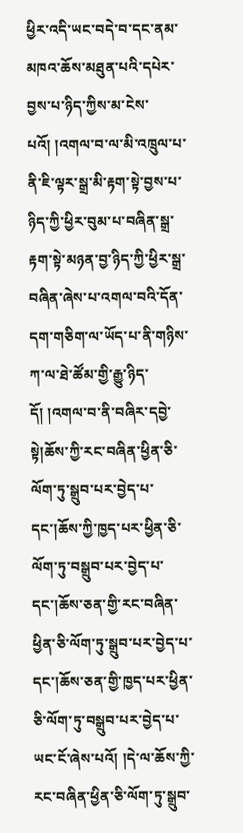ཕྱིར་འདི་ཡང་བདེ་བ་དང་ནམ་མཁའ་ཆོས་མཐུན་པའི་དཔེར་བྱས་པ་ཉིད་ཀྱིས་མ་ངེས་པའོ། །འགལ་བ་ལ་མི་འཁྲུལ་པ་ནི་ཇི་ལྟར་སྒྲ་མི་རྟག་སྟེ་བྱས་པ་ཉིད་ཀྱི་ཕྱིར་བུམ་པ་བཞིན་སྒྲ་རྟག་སྟེ་མཉན་བྱ་ཉིད་ཀྱི་ཕྱིར་སྒྲ་བཞིན་ཞེས་པ་འགལ་བའི་དོན་དག་གཅིག་ལ་ཡོད་པ་ནི་གཉིས་ཀ་ལ་ཐེ་ཚོམ་གྱི་རྒྱུ་ཉིད་དོ། །འགལ་བ་ནི་བཞིར་དབྱེ་སྟེ།ཆོས་ཀྱི་རང་བཞིན་ཕྱིན་ཅི་ལོག་ཏུ་སྒྲུབ་པར་བྱེད་པ་དང་།ཆོས་ཀྱི་ཁྱད་པར་ཕྱིན་ཅི་ལོག་ཏུ་བསྒྲུབ་པར་བྱེད་པ་དང་།ཆོས་ཅན་གྱི་རང་བཞིན་ཕྱིན་ཅི་ལོག་ཏུ་སྒྲུབ་པར་བྱེད་པ་དང་།ཆོས་ཅན་གྱི་ཁྱད་པར་ཕྱིན་ཅི་ལོག་ཏུ་བསྒྲུབ་པར་བྱེད་པ་ཡང་ངོ་ཞེས་པའོ། །དེ་ལ་ཆོས་ཀྱི་རང་བཞིན་ཕྱིན་ཅི་ལོག་ཏུ་སྒྲུབ་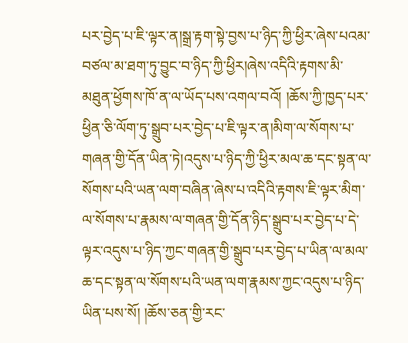པར་བྱེད་པ་ཇི་ལྟར་ན།སྒྲ་རྟག་སྟེ་བྱས་པ་ཉིད་ཀྱི་ཕྱིར་ཞེས་པའམ་བཙལ་མ་ཐག་ཏུ་བྱུང་བ་ཉིད་ཀྱི་ཕྱིར།ཞེས་འདིའི་རྟགས་མི་མཐུན་ཕྱོགས་ཁོ་ན་ལ་ཡོད་པས་འགལ་བའོ། །ཆོས་ཀྱི་ཁྱད་པར་ཕྱིན་ཅི་ལོག་ཏུ་སྒྲུབ་པར་བྱེད་པ་ཇི་ལྟར་ན།མིག་ལ་སོགས་པ་གཞན་གྱི་དོན་ཡིན་ཏེ།འདུས་པ་ཉིད་ཀྱི་ཕྱིར་མལ་ཆ་དང་སྟན་ལ་སོགས་པའི་ཡན་ལག་བཞིན་ཞེས་པ་འདིའི་རྟགས་ཇི་ལྟར་མིག་ལ་སོགས་པ་རྣམས་ལ་གཞན་གྱི་དོན་ཉིད་སྒྲུབ་པར་བྱེད་པ་དེ་ལྟར་འདུས་པ་ཉིད་ཀྱང་གཞན་གྱི་སྒྲུབ་པར་བྱེད་པ་ཡིན་ལ་མལ་ཆ་དང་སྟན་ལ་སོགས་པའི་ཡན་ལག་རྣམས་ཀྱང་འདུས་པ་ཉིད་ཡིན་པས་སོ། །ཆོས་ཅན་གྱི་རང་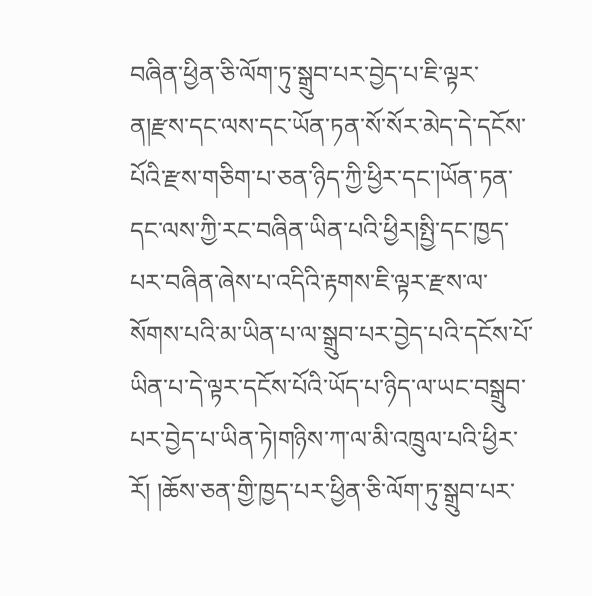བཞིན་ཕྱིན་ཅི་ལོག་ཏུ་སྒྲུབ་པར་བྱེད་པ་ཇི་ལྟར་ན།རྫས་དང་ལས་དང་ཡོན་ཏན་སོ་སོར་མེད་དེ་དངོས་པོའི་རྫས་གཅིག་པ་ཅན་ཉིད་ཀྱི་ཕྱིར་དང་།ཡོན་ཏན་དང་ལས་ཀྱི་རང་བཞིན་ཡིན་པའི་ཕྱིར།སྤྱི་དང་ཁྱད་པར་བཞིན་ཞེས་པ་འདིའི་རྟགས་ཇི་ལྟར་རྫས་ལ་སོགས་པའི་མ་ཡིན་པ་ལ་སྒྲུབ་པར་བྱེད་པའི་དངོས་པོ་ཡིན་པ་དེ་ལྟར་དངོས་པོའི་ཡོད་པ་ཉིད་ལ་ཡང་བསྒྲུབ་པར་བྱེད་པ་ཡིན་ཏེ།གཉིས་ཀ་ལ་མི་འཁྲུལ་པའི་ཕྱིར་རོ། །ཆོས་ཅན་གྱི་ཁྱད་པར་ཕྱིན་ཅི་ལོག་ཏུ་སྒྲུབ་པར་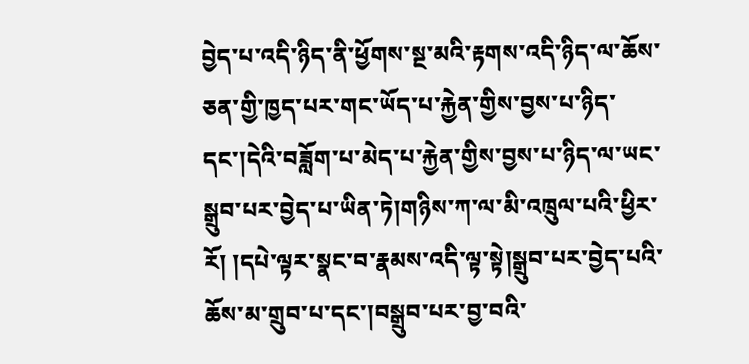བྱེད་པ་འདི་ཉིད་ནི་ཕྱོགས་སྔ་མའི་རྟགས་འདི་ཉིད་ལ་ཆོས་ཅན་གྱི་ཁྱད་པར་གང་ཡོད་པ་རྐྱེན་གྱིས་བྱས་པ་ཉིད་དང་།དེའི་བཟློག་པ་མེད་པ་རྐྱེན་གྱིས་བྱས་པ་ཉིད་ལ་ཡང་སྒྲུབ་པར་བྱེད་པ་ཡིན་ཏེ།གཉིས་ཀ་ལ་མི་འཁྲུལ་པའི་ཕྱིར་རོ། །དཔེ་ལྟར་སྣང་བ་རྣམས་འདི་ལྟ་སྟེ།སྒྲུབ་པར་བྱེད་པའི་ཆོས་མ་གྲུབ་པ་དང་།བསྒྲུབ་པར་བྱ་བའི་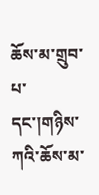ཆོས་མ་གྲུབ་པ་དང་།གཉིས་ཀའི་ཆོས་མ་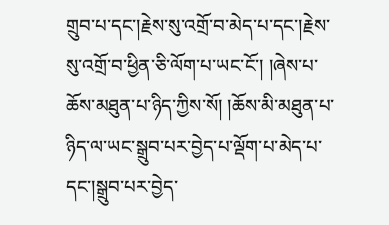གྲུབ་པ་དང་།རྗེས་སུ་འགྲོ་བ་མེད་པ་དང་།རྗེས་སུ་འགྲོ་བ་ཕྱིན་ཅི་ལོག་པ་ཡང་ངོ་། །ཞེས་པ་ཆོས་མཐུན་པ་ཉིད་ཀྱིས་སོ། །ཆོས་མི་མཐུན་པ་ཉིད་ལ་ཡང་སྒྲུབ་པར་བྱེད་པ་ལྡོག་པ་མེད་པ་དང་།སྒྲུབ་པར་བྱེད་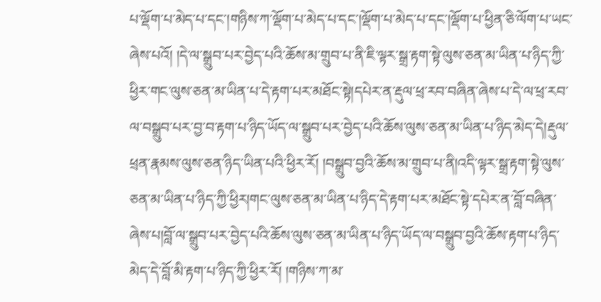པ་ལྡོག་པ་མེད་པ་དང་།གཉིས་ཀ་ལྡོག་པ་མེད་པ་དང་།ལྡོག་པ་མེད་པ་དང་།ལྡོག་པ་ཕྱིན་ཅི་ལོག་པ་ཡང་ཞེས་པའོ། །དེ་ལ་སྒྲུབ་པར་བྱེད་པའི་ཆོས་མ་གྲུབ་པ་ནི་ཇི་ལྟར་སྒྲ་རྟག་སྟེ་ལུས་ཅན་མ་ཡིན་པ་ཉིད་ཀྱི་ཕྱིར་གང་ལུས་ཅན་མ་ཡིན་པ་དེ་རྟག་པར་མཐོང་སྟེ།དཔེར་ན་རྡུལ་ཕྲ་རབ་བཞིན་ཞེས་པ་དེ་ལ་ཕྲ་རབ་ལ་བསྒྲུབ་པར་བྱ་བ་རྟག་པ་ཉིད་ཡོད་ལ་སྒྲུབ་པར་བྱེད་པའི་ཆོས་ལུས་ཅན་མ་ཡིན་པ་ཉིད་མེད་དེ།རྡུལ་ཕྲན་རྣམས་ལུས་ཅན་ཉིད་ཡིན་པའི་ཕྱིར་རོ། །བསྒྲུབ་བྱའི་ཆོས་མ་གྲུབ་པ་ནི།འདི་ལྟར་སྒྲ་རྟག་སྟེ་ལུས་ཅན་མ་ཡིན་པ་ཉིད་ཀྱི་ཕྱིར།གང་ལུས་ཅན་མ་ཡིན་པ་ཉིད་དེ་རྟག་པར་མཐོང་སྟེ་དཔེར་ན་བློ་བཞིན་ཞེས་པ།བློ་ལ་སྒྲུབ་པར་བྱེད་པའི་ཆོས་ལུས་ཅན་མ་ཡིན་པ་ཉིད་ཡོད་ལ་བསྒྲུབ་བྱའི་ཆོས་རྟག་པ་ཉིད་མེད་དེ་བློ་མི་རྟག་པ་ཉིད་ཀྱི་ཕྱིར་རོ། །གཉིས་ཀ་མ་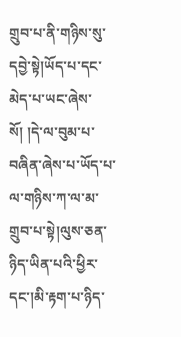གྲུབ་པ་ནི་གཉིས་སུ་དབྱེ་སྟེ།ཡོད་པ་དང་མེད་པ་ཡང་ཞེས་སོ། །དེ་ལ་བུམ་པ་བཞིན་ཞེས་པ་ཡོད་པ་ལ་གཉིས་ཀ་ལ་མ་གྲུབ་པ་སྟེ།ལུས་ཅན་ཉིད་ཡིན་པའི་ཕྱིར་དང་།མི་རྟག་པ་ཉིད་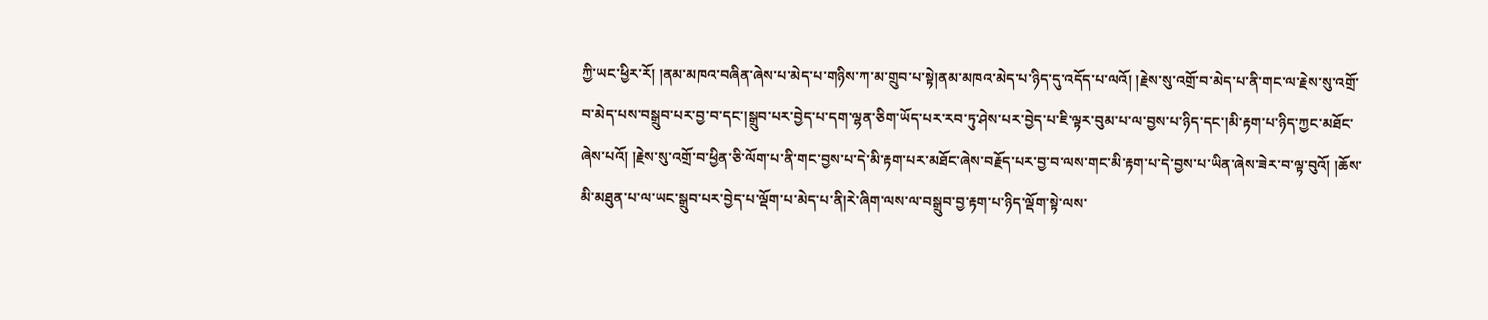ཀྱི་ཡང་ཕྱིར་རོ། །ནམ་མཁའ་བཞིན་ཞེས་པ་མེད་པ་གཉིས་ཀ་མ་གྲུབ་པ་སྟེ།ནམ་མཁའ་མེད་པ་ཉིད་དུ་འདོད་པ་ལའོ། །རྗེས་སུ་འགྲོ་བ་མེད་པ་ནི་གང་ལ་རྗེས་སུ་འགྲོ་བ་མེད་པས་བསྒྲུབ་པར་བྱ་བ་དང་།སྒྲུབ་པར་བྱེད་པ་དག་ལྷན་ཅིག་ཡོད་པར་རབ་ཏུ་ཤེས་པར་བྱེད་པ་ཇི་ལྟར་བུམ་པ་ལ་བྱས་པ་ཉིད་དང་།མི་རྟག་པ་ཉིད་ཀྱང་མཐོང་ཞེས་པའོ། །རྗེས་སུ་འགྲོ་བ་ཕྱིན་ཅི་ལོག་པ་ནི་གང་བྱས་པ་དེ་མི་རྟག་པར་མཐོང་ཞེས་བརྗོད་པར་བྱ་བ་ལས་གང་མི་རྟག་པ་དེ་བྱས་པ་ཡིན་ཞེས་ཟེར་བ་ལྟ་བུའོ། །ཆོས་མི་མཐུན་པ་ལ་ཡང་སྒྲུབ་པར་བྱེད་པ་ལྡོག་པ་མེད་པ་ནི།རེ་ཞིག་ལས་ལ་བསྒྲུབ་བྱ་རྟག་པ་ཉིད་ལྡོག་སྟེ་ལས་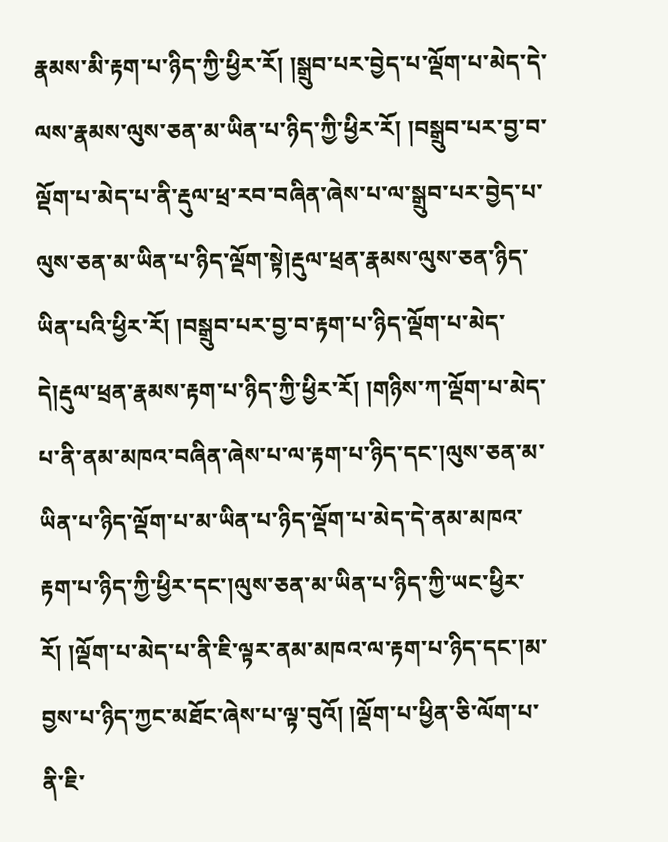རྣམས་མི་རྟག་པ་ཉིད་ཀྱི་ཕྱིར་རོ། །སྒྲུབ་པར་བྱེད་པ་ལྡོག་པ་མེད་དེ་ལས་རྣམས་ལུས་ཅན་མ་ཡིན་པ་ཉིད་ཀྱི་ཕྱིར་རོ། །བསྒྲུབ་པར་བྱ་བ་ལྡོག་པ་མེད་པ་ནི་རྡུལ་ཕྲ་རབ་བཞིན་ཞེས་པ་ལ་སྒྲུབ་པར་བྱེད་པ་ལུས་ཅན་མ་ཡིན་པ་ཉིད་ལྡོག་སྟེ།རྡུལ་ཕྲན་རྣམས་ལུས་ཅན་ཉིད་ཡིན་པའི་ཕྱིར་རོ། །བསྒྲུབ་པར་བྱ་བ་རྟག་པ་ཉིད་ལྡོག་པ་མེད་དེ།རྡུལ་ཕྲན་རྣམས་རྟག་པ་ཉིད་ཀྱི་ཕྱིར་རོ། །གཉིས་ཀ་ལྡོག་པ་མེད་པ་ནི་ནམ་མཁའ་བཞིན་ཞེས་པ་ལ་རྟག་པ་ཉིད་དང་།ལུས་ཅན་མ་ཡིན་པ་ཉིད་ལྡོག་པ་མ་ཡིན་པ་ཉིད་ལྡོག་པ་མེད་དེ་ནམ་མཁའ་རྟག་པ་ཉིད་ཀྱི་ཕྱིར་དང་།ལུས་ཅན་མ་ཡིན་པ་ཉིད་ཀྱི་ཡང་ཕྱིར་རོ། །ལྡོག་པ་མེད་པ་ནི་ཇི་ལྟར་ནམ་མཁའ་ལ་རྟག་པ་ཉིད་དང་།མ་བྱས་པ་ཉིད་ཀྱང་མཐོང་ཞེས་པ་ལྟ་བུའོ། །ལྡོག་པ་ཕྱིན་ཅི་ལོག་པ་ནི་ཇི་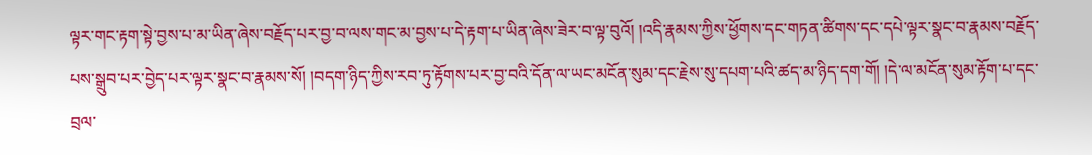ལྟར་གང་རྟག་སྟེ་བྱས་པ་མ་ཡིན་ཞེས་བརྗོད་པར་བྱ་བ་ལས་གང་མ་བྱས་པ་དེ་རྟག་པ་ཡིན་ཞེས་ཟེར་བ་ལྟ་བུའོ། །འདི་རྣམས་ཀྱིས་ཕྱོགས་དང་གཏན་ཚིགས་དང་དཔེ་ལྟར་སྣང་བ་རྣམས་བརྗོད་པས་སྒྲུབ་པར་བྱེད་པར་ལྟར་སྣང་བ་རྣམས་སོ། །བདག་ཉིད་ཀྱིས་རབ་ཏུ་རྟོགས་པར་བྱ་བའི་དོན་ལ་ཡང་མངོན་སུམ་དང་རྗེས་སུ་དཔག་པའི་ཚད་མ་ཉིད་དག་གོ། །དེ་ལ་མངོན་སུམ་རྟོག་པ་དང་བྲལ་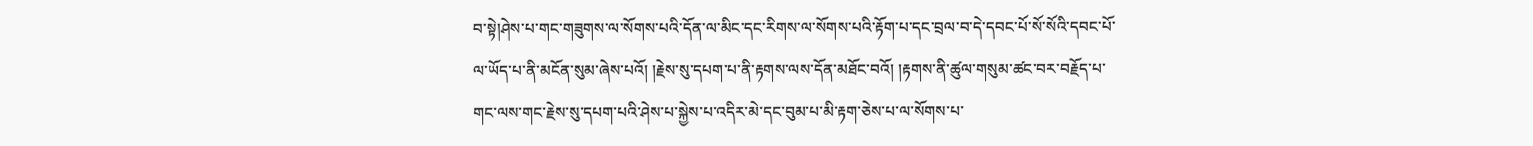བ་སྟེ།ཤེས་པ་གང་གཟུགས་ལ་སོགས་པའི་དོན་ལ་མིང་དང་རིགས་ལ་སོགས་པའི་རྟོག་པ་དང་བྲལ་བ་དེ་དབང་པོ་སོ་སོའི་དབང་པོ་ལ་ཡོད་པ་ནི་མངོན་སུམ་ཞེས་པའོ། །རྗེས་སུ་དཔག་པ་ནི་རྟགས་ལས་དོན་མཐོང་བའོ། །རྟགས་ནི་ཚུལ་གསུམ་ཚང་བར་བརྗོད་པ་གང་ལས་གང་རྗེས་སུ་དཔག་པའི་ཤེས་པ་སྐྱེས་པ་འདིར་མེ་དང་བུམ་པ་མི་རྟག་ཅེས་པ་ལ་སོགས་པ་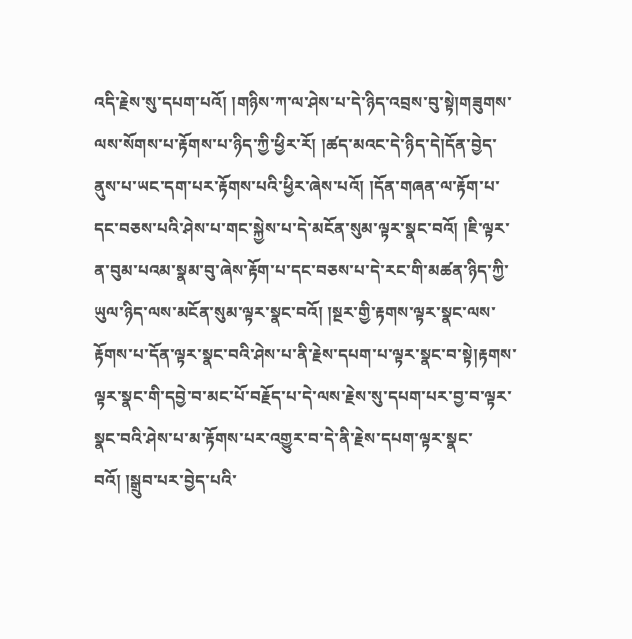འདི་རྗེས་སུ་དཔག་པའོ། །གཉིས་ཀ་ལ་ཤེས་པ་དེ་ཉིད་འབྲས་བུ་སྟེ།གཟུགས་ལས་སོགས་པ་རྟོགས་པ་ཉིད་ཀྱི་ཕྱིར་རོ། །ཚད་མའང་དེ་ཉིད་དེ།དོན་བྱེད་ནུས་པ་ཡང་དག་པར་རྟོགས་པའི་ཕྱིར་ཞེས་པའོ། །དོན་གཞན་ལ་རྟོག་པ་དང་བཅས་པའི་ཤེས་པ་གང་སྐྱེས་པ་དེ་མངོན་སུམ་ལྟར་སྣང་བའོ། །ཇི་ལྟར་ན་བུམ་པའམ་སྣམ་བུ་ཞེས་རྟོག་པ་དང་བཅས་པ་དེ་རང་གི་མཚན་ཉིད་ཀྱི་ཡུལ་ཉིད་ལས་མངོན་སུམ་ལྟར་སྣང་བའོ། །སྔར་གྱི་རྟགས་ལྟར་སྣང་ལས་རྟོགས་པ་དོན་ལྟར་སྣང་བའི་ཤེས་པ་ནི་རྗེས་དཔག་པ་ལྟར་སྣང་བ་སྟེ།རྟགས་ལྟར་སྣང་གི་དབྱེ་བ་མང་པོ་བརྗོད་པ་དེ་ལས་རྗེས་སུ་དཔག་པར་བྱ་བ་ལྟར་སྣང་བའི་ཤེས་པ་མ་རྟོགས་པར་འགྱུར་བ་དེ་ནི་རྗེས་དཔག་ལྟར་སྣང་བའོ། །སྒྲུབ་པར་བྱེད་པའི་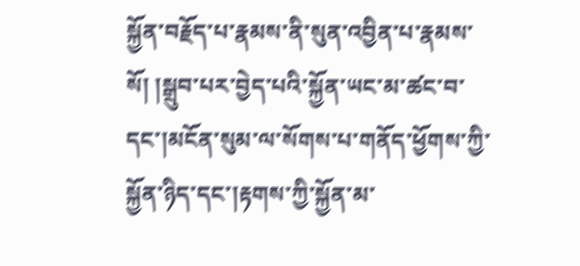སྐྱོན་བརྗོད་པ་རྣམས་ནི་སུན་འབྱིན་པ་རྣམས་སོ། །སྒྲུབ་པར་བྱེད་པའི་སྐྱོན་ཡང་མ་ཚང་བ་དང་།མངོན་སུམ་ལ་སོགས་པ་གནོད་ཕྱོགས་ཀྱི་སྐྱོན་ཉིད་དང་།རྟགས་ཀྱི་སྐྱོན་མ་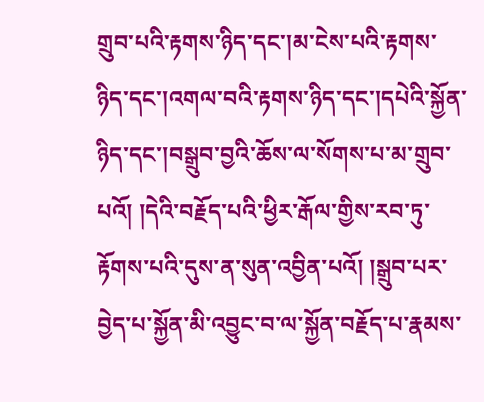གྲུབ་པའི་རྟགས་ཉིད་དང་།མ་ངེས་པའི་རྟགས་ཉིད་དང་།འགལ་བའི་རྟགས་ཉིད་དང་།དཔེའི་སྐྱོན་ཉིད་དང་།བསྒྲུབ་བྱའི་ཆོས་ལ་སོགས་པ་མ་གྲུབ་པའོ། །དེའི་བརྗོད་པའི་ཕྱིར་རྒོལ་གྱིས་རབ་ཏུ་རྟོགས་པའི་དུས་ན་སུན་འབྱིན་པའོ། །སྒྲུབ་པར་བྱེད་པ་སྐྱོན་མི་འབྱུང་བ་ལ་སྐྱོན་བརྗོད་པ་རྣམས་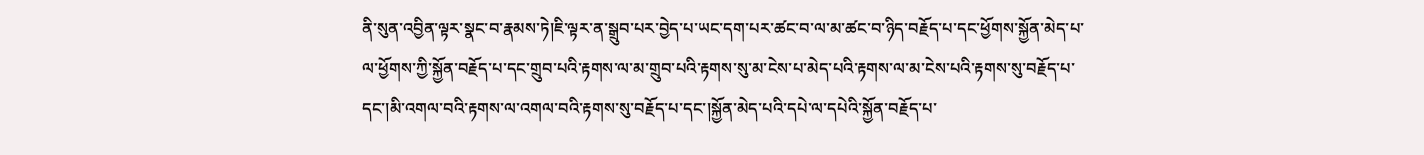ནི་སུན་འབྱིན་ལྟར་སྣང་བ་རྣམས་ཏེ།ཇི་ལྟར་ན་སྒྲུབ་པར་བྱེད་པ་ཡང་དག་པར་ཚང་བ་ལ་མ་ཚང་བ་ཉིད་བརྗོད་པ་དང་ཕྱོགས་སྐྱོན་མེད་པ་ལ་ཕྱོགས་ཀྱི་སྐྱོན་བརྗོད་པ་དང་གྲུབ་པའི་རྟགས་ལ་མ་གྲུབ་པའི་རྟགས་སུ་མ་ངེས་པ་མེད་པའི་རྟགས་ལ་མ་ངེས་པའི་རྟགས་སུ་བརྗོད་པ་དང་།མི་འགལ་བའི་རྟགས་ལ་འགལ་བའི་རྟགས་སུ་བརྗོད་པ་དང་།སྐྱོན་མེད་པའི་དཔེ་ལ་དཔེའི་སྐྱོན་བརྗོད་པ་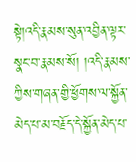སྟེ།འདི་རྣམས་སུན་འབྱིན་ལྟར་སྣང་བ་རྣམས་སོ། །འདི་རྣམས་ཀྱིས་གཞན་གྱི་ཕྱོགས་ལ་སྐྱོན་མེད་པ་མ་བརྗོད་དེ་སྐྱོན་མེད་པ་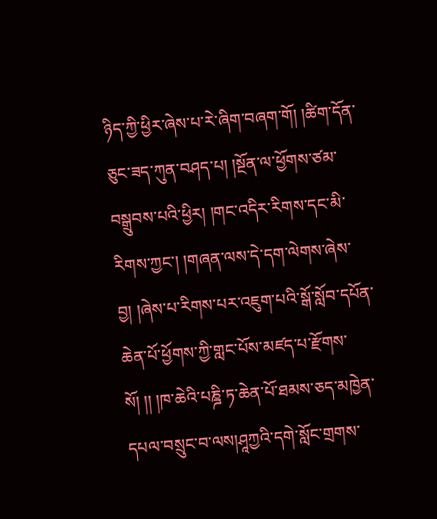ཉིད་ཀྱི་ཕྱིར་ཞེས་པ་རེ་ཞིག་བཞག་གོ། །ཚིག་དོན་ཅུང་ཟད་ཀུན་བཤད་པ། །སྔོན་ལ་ཕྱོགས་ཙམ་བསྒྲུབས་པའི་ཕྱིར། །གང་འདིར་རིགས་དང་མི་རིགས་ཀྱང་། །གཞན་ལས་དེ་དག་ལེགས་ཞེས་བྱ། །ཞེས་པ་རིགས་པར་འཇུག་པའི་སྒོ་སློབ་དཔོན་ཆེན་པོ་ཕྱོགས་ཀྱི་གླང་པོས་མཛད་པ་རྫོགས་སོ། །། །ཁ་ཆེའི་པཎྜི་ཏ་ཆེན་པོ་ཐམས་ཅད་མཁྱེན་དཔལ་བསྲུང་བ་ལས།ཤཱཀྱའི་དགེ་སློང་གྲགས་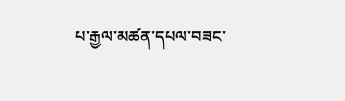པ་རྒྱལ་མཚན་དཔལ་བཟང་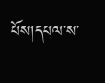པོས།དཔལ་ས་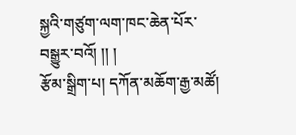སྐྱའི་གཙུག་ལག་ཁང་ཆེན་པོར་བསྒྱུར་བའོ། །། །
རྩོམ་སྒྲིག་པ། དཀོན་མཆོག་རྒྱ་མཚོ།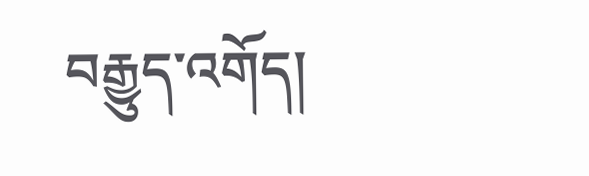བརྒྱུད་འགོད།